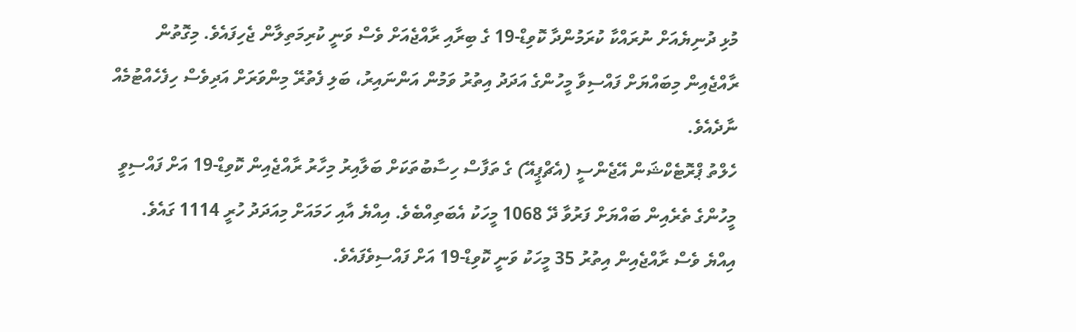މުޅި ދުނިޔެއަށް ނުރައްކާ ކުރަމުންދާ ކޮވިޑް-19 ގެ ބިރާއި ރާއްޖެއަށް ވެސް ވަނީ ކުރިމަތިލާން ޖެހިފައެވެ. މިގޮތުން ރާއްޖެއިން މިބައްޔަށް ފައްސިވާ މީހުންގެ އަދަދު އިތުރު ވަމުން އަންނައިރު، ބަލި ފެތުރޭ މިންވަރަށް އަދިވެސް ހިފެހެއްޓުމެއް ނާދެއެވެ.
ހެލްތު ޕްރޮޓެކްޝަން އޭޖެންސީ (އެޗްޕީއޭ) ގެ ތަފާސް ހިސާބުތަކަށް ބަލާއިރު މިހާރު ރާއްޖެއިން ކޮވިޑް-19 އަށް ފައްސިވީ މީހުންގެ ތެރެއިން ބައްޔަށް ފަރުވާ ދޭ 1068 މީހަކު އެބަތިއްބެވެ. އިއްޔެ އާއި ހަމައަށް މިއަދަދު ހުރީ 1114 ގައެވެ.
އިއްޔެ ވެސް ރާއްޖެއިން އިތުރު 35 މީހަކު ވަނީ ކޮވިޑް-19 އަށް ފައްސިވެފައެވެ.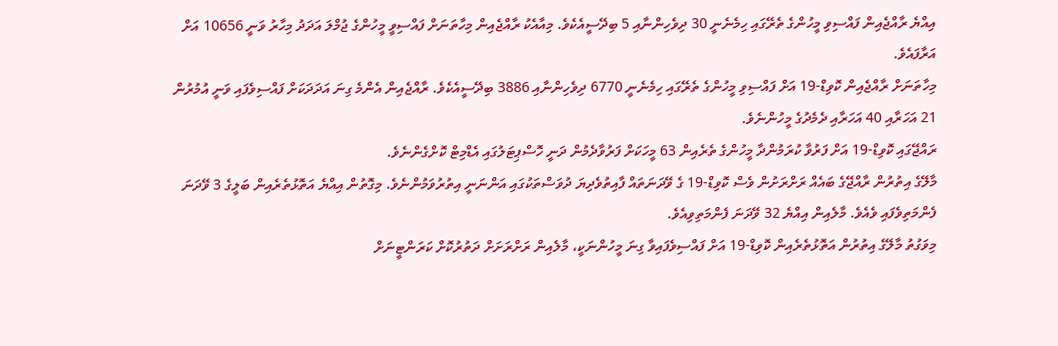އިއްޔެ ރާއްޖެއިން ފައްސިވި މީހުންގެ ތެރޭގައި ހިމެނެނީ 30 ދިވެހިންނާއި 5 ބިދޭސީއެކެވެ. މިއާއެކު ރާއްޖެއިން މިހާތަނަށް ފައްސިވީ މީހުންގެ ޖުމްލަ އަދަދު މިހާރު ވަނީ 10656 އަށް އަރާފައެވެ.
މިހާތަނަށް ރާއްޖެއިން ކޮވިޑް-19 އަށް ފައްސިވި މީހުންގެ ތެރޭގައި ހިމެނެނީ 6770 ދިވެހިންނާއި 3886 ބިދޭސީއެކެވެ. ރާއްޖެއިން އެންމެ ގިނަ އަދަދަކަށް ފައްސިވެފައި ވަނީ އުމުރުން 21 އަހަރާއި 40 އަހަރާއި ދެމެދުގެ މީހުންނެވެ.
ރައްޖޭގައި ކޮވިޑް-19 އަށް ފަރުވާ ކުރަމުންދާ މީހުންގެ ތެރެއިން 63 މީހަކަށް ފަރުވާދެމުން ދަނީ ހޮސްޕިޓަލުގައި އެޑްމިޓް ކޮށްގެންނެވެ.
މާލޭގެ އިތުރުން ރާއްޖޭގެ ބައެއް ރަށްރަށުން ވެސް ކޮވިޑް-19 ގެ ވޭދަނަތައް ފާއިތުވެދިޔަ ދުވަސްތަކުގައި އަންނަނީ އިތުރުވަމުންނެވެ. މިގޮތުން އިއްޔެ އަތޮޅުތެރެއިން ބަލީގެ 3 ވޭދަނަ ފެންމަތިވެފައި ވެއެވެ. މާލެއިން އިއްޔެ 32 ވޭދަނަ ފެންމަތިވިއެވެ.
މިވަގުތު މާލޭގެ އިތުރުން އަތޮޅުތެރެއިން ކޮވިޑް-19 އަށް ފައްސިވެފައިވާ ގިނަ މީހުންނަކީ، މާލެއިން ރަށްރަށަށް ދަތުރުކޮށް ކަރަންޓީނަށް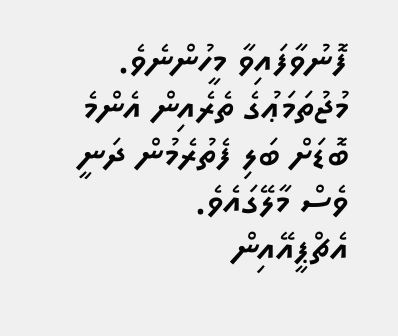ފޮނުވާފައިވާ މީހުންނެވެ. މުޖުތަމަޢުގެ ތެރެއިން އެންމެ ބޮޑަށް ބަލި ފެތުރެމުން ދަނީ ވެސް މާލޭގައެވެ.
އެޗްޕީއޭއިން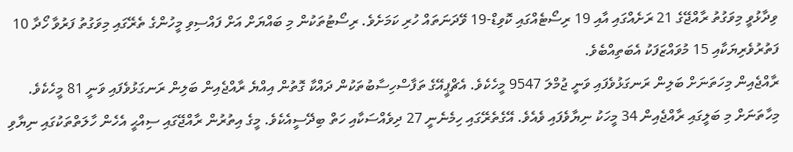ވިދާޅުވީ މިވަގުތު ރާއްޖޭގެ 21 ރަށެއްގައި އާއި 19 ރިސޯޓެއްގައި ކޮވިޑް-19 ވޭދަނަތައް ހުރި ކަމަށެވެ. ރިސޯޓުތަކުން މި ބައްޔަށް އަށް ފައްސިވި މީހުންގެ ތެރޭގައި މިވަގުތު ފަރުވާ ހޯދާ 10 ފަތުރުވެރިޔަކާއި 15 މުވައްޒަފަކު އެބަތިއްބެވެ.
ރާއްޖެއިން މިހަތަނަށް ބަލިން ރަނގަޅުވެފައި ވަނީ ޖުމްލަ 9547 މީހެކެވެ. އެޗްޕީއޭގެ ތަފާސްހިސާބުތަކުން ދައްކާ ގޮތުން އިއްޔެ ރާއްޖެއިން ބަލިން ރަނގަޅުވެފައި ވަނީ 81 މީހެކެވެ.
މިހާތަނަށް މި ބަލީގައި ރާއްޖެއިން 34 މީހަކު ނިޔާވެފައި ވެއެވެ. އޭގެތެރޭގައި ހިމެނެނީ 27 ދިވެއްސަކާއި ހަތް ބިދޭސީއެކެވެ. މީގެ އިތުރުން ރާއްޖޭގައި ސިއްޙީ އެހެން ހާލަތްތަކުގައި ނިޔާވި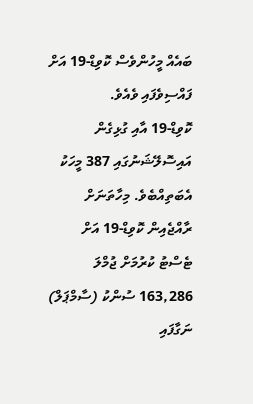ބައެއް މީހުންވެސް ކޮވިޑް-19 އަށް ފައްސިވެފައި ވެއެވެ.
ކޮވިޑް-19 އާއި ގުޅިގެން އައިސޮލޭޝަނުގައި 387 މީހަކު އެބަތިއްބެވެ. މިހާތަނަށް ރާއްޖެއިން ކޮވިޑް-19 އަށް ޓެސްޓު ކުރުމަށް ޖުމްލަ 163,286 ސުންކު (ސާމްޕަލް) ނަގާފައި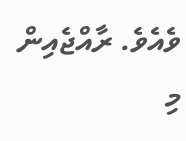ވެއެވެ. ރާއްޖެއިން މި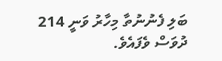ބަލި ފެނުނުތާ މިހާރު ވަނީ 214 ދުވަސް ވެފައެވެ.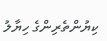ކިޔުންތެރިންގެ ހިޔާލު